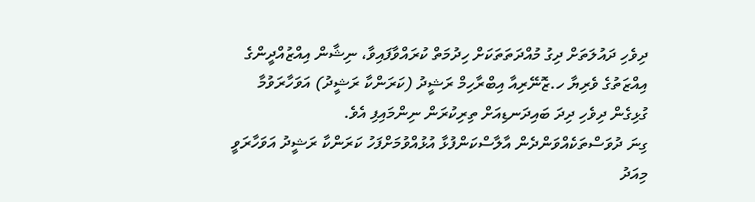ދިވެހި ދައުލަތަށް ދިގު މުއްދަތަތަކަށް ހިދުމަތް ކުރައްވާފައިވާ، ނިޝާން އިއްޒުއްދީންގެ އިއްޒަތުގެ ވެރިޔާ ހ.ޒޮނޭރިއާ އިބްރާހިމް ރަޝީދު (ކަރަންކާ ރަޝީދު) އަވަހާރަވުމާ ގުޅިގެން ދިވެހި ދިދަ ބައިދަނޑިއަށް ތިރިކުރަން ނިންމައިފި އެވެ.
ގިނަ ދުވަސްތަކެއްވަންދެން އާލާސްކަންފުޅާ އުޅުއްވުމަށްފަހު ކަރަންކާ ރަޝީދު އަވަހާރަވީ މިއަދު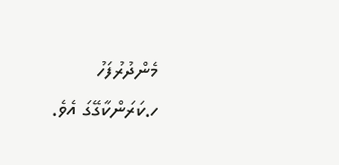މެންދުރުފަހު ހ.ކަރަންކާގޭގަ އެވެ.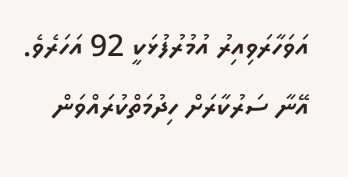އަވަހާރަވިއިރު އުމުރުފުޅަކީ 92 އަހަރެވެ.
އޭނާ ސަރުކާރަށް ހިދުމަތްކުރައްވަން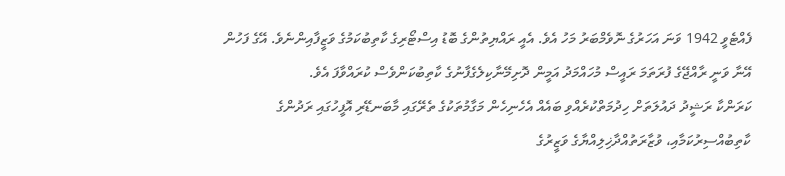ފެއްޓެވީ 1942 ވަނަ އަހަރުގެ ނޮވެމްބަރު މަހު އެވެ. އެއީ ރައްޔިތުންގެ ބޮޑު އިސްޓޯރިގެ ކާތިބުކަމުގެ ވަޒީފާއިންނެވެ. އޭގެ ފަހުން އޭނާ ވަނީ ރާއްޖޭގެ ފުރަތަމަ ރައީސް މުހައްމަދު އަމީން ދޮށިމޭނާކިލެގެފާނުގެ ކާތިބުކަންވެސް ކުރައްވާފަ އެވެ.
ކަރަންކާ ރަޝީދު ދައުލަތަށް ހިދުމަތްކުރެއްވި ބައެއް އެހެނިހެން މަގާމުތަކުގެ ތެރޭގައި މާބަނޑޭރި އޮފީހުގައި ރަދުންގެ ކާތިބުއްސިރުކަމާއި، ވުޒާރަތުއްދާޚިލިއްޔާގެ ވަޒީރުގެ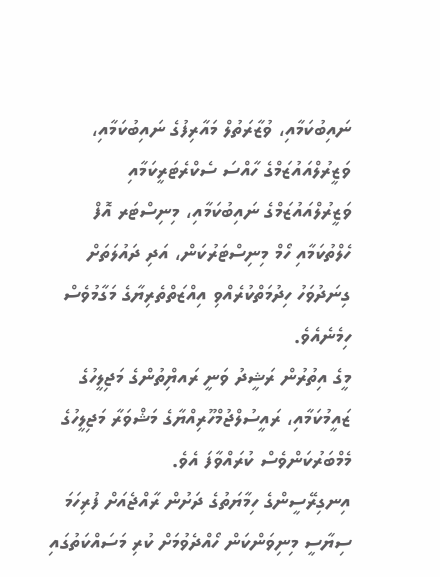ނައިބުކަމާއި، ވުޒާރަތުލް މައާރިފުގެ ނައިބުކަމާއި، ވަޒީރުލްއައުޒަމްގެ ހާއްސަ ސެކްރެޓަރީކަމާއި ވަޒީރުލްއައުޒަމްގެ ނައިބުކަމާއި، މިނިސްޓަރ އޮފް ހެލްތުކަމާއި ހޯމް މިނިސްޓަރުކަން، އަދި ދައުލަތަށް ގިނަދުވަހު ހިދުމަތްކުރެއްވި އިއްޒަތްތެރިޔާގެ މަގާމުވެސް ހިމެނެއެވެ.
މީގެ އިތުރުން ރަޝީދު ވަނީ ރައޔްިތުންގެ މަޖިލީހުގެ ޒައީމުކަމާއި، ރައީސުލްޖުމްހޫރިއްޔާގެ މަޝްވަރާ މަޖިލީހުގެ މެމްބަރުކަންވެސް ކުރައްވާފަ އެވެ.
އިނގިރޭސީންގެ ހިމާޔަތުގެ ދަށުން ރާއްޖެއަށް ފުރިހަމަ ސިޔާސީ މިނިވަންކަން ހޯއްދެވުމަށް ކުރި މަސައްކަތުގައި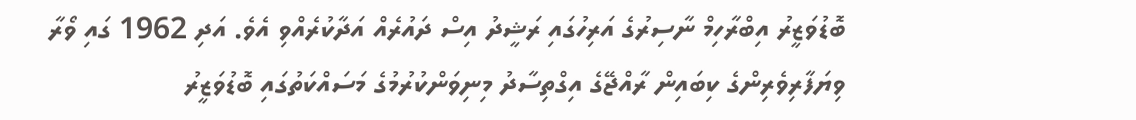ބޮޑުވަޒީރު އިބްރާހިމް ނާސިރުގެ އަރިހުގައި ރަޝީދު އިސް ދައުރެއް އަދާކުރެއްވި އެވެ. އަދި 1962 ގައި ވޯރާ ވިޔަފާރިވެރިންގެ ކިބައިން ރާއްޖޭގެ އިގްތިސާދު މިނިވަންކުރުމުގެ މަސައްކަތުގައި ބޮޑުވަޒީރު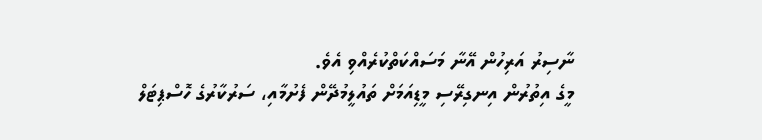ނާސިރު އަރިހުން އޭނާ މަސައްކަތްކުރެއްވި އެވެ.
މީގެ އިތުރުން އިނގިރޭސި މީޑިއަމަށް ތައުލީމުދޭން ފެށުމާއި، ސަރުކާރުގެ ހޮސްޕިޓަލް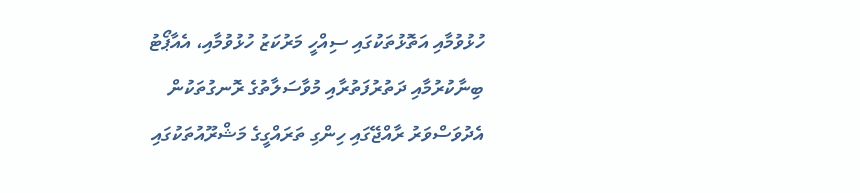ހުޅުވުމާއި އަތޮޅުތަކުގައި ސިއްހީ މަރުކަޒު ހުޅުވުމާއި، އެއާޕޯޓު ބިނާކުރުމާއި ދަތުރުފަތުރާއި މުވާސަލާތުގެ ރޮނގުތަކުން އެދުވަސްވަރު ރާއްޖޭގައި ހިންގި ތަރައްގީގެ މަޝްރޫއުތަކުގައި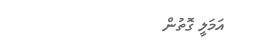އަމަލީ ގޮތުން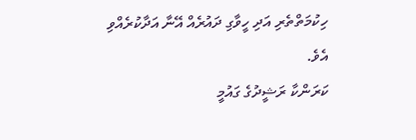ހިކުމަތްތެރި އަދި ހީވާގި ދައުރެއް އޭނާ އަދާކުރެއްވި އެވެ.
ކަރަންކާ ރަޝީދުގެ ގައުމީ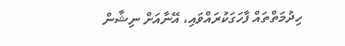ހިދުމަތްތައް ފާހަގަކުރައްވައި، އޭނާއަށް ނިޝާން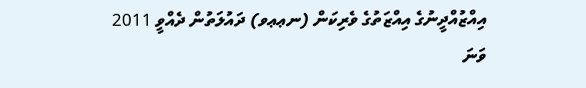އިއްޒުއްދީނުގެ އިއްޒަތުގެ ވެރިކަން (ނޢޢވ) ދައުލަތުން ދެއްވީ 2011 ވަނަ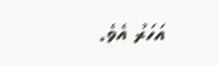އަހަރު އެވެ.